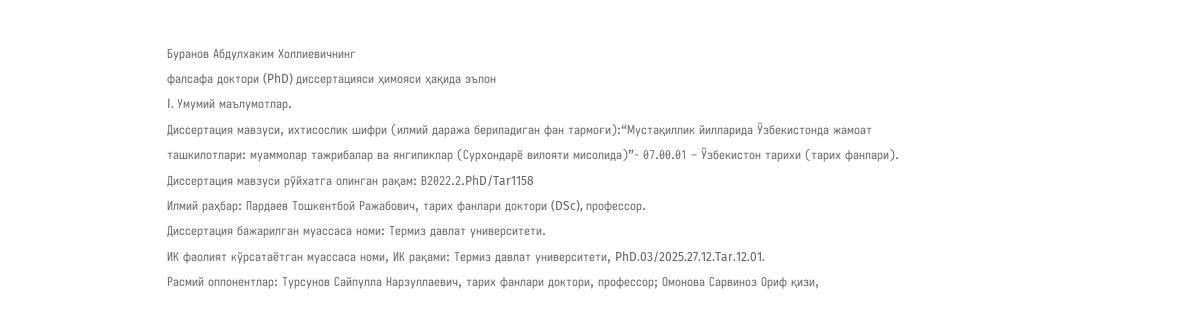Буранов Абдулхаким Холлиевичнинг
фалсафа доктори (PhD) диссертацияси ҳимояси ҳақида эълон
I. Умумий маълумотлар.
Диссертация мавзуси, ихтисослик шифри (илмий даража бериладиган фан тармоғи):“Мустақиллик йилларида Ўзбекистонда жамоат ташкилотлари: муаммолар тажрибалар ва янгиликлар (Сурхондарё вилояти мисолида)”- 07.00.01 – Ўзбекистон тарихи (тарих фанлари).
Диссертация мавзуси рўйхатга олинган рақам: В2022.2.PhD/Tar1158
Илмий раҳбар: Пардаев Тошкентбой Ражабович, тарих фанлари доктори (DSc), профессор.
Диссертация бажарилган муассаса номи: Термиз давлат университети.
ИК фаолият кўрсатаётган муассаса номи, ИК рақами: Термиз давлат университети, PhD.03/2025.27.12.Tar.12.01.
Расмий оппонентлар: Турсунов Сайпулла Нарзуллаевич, тарих фанлари доктори, профессор; Омонова Сарвиноз Ориф қизи,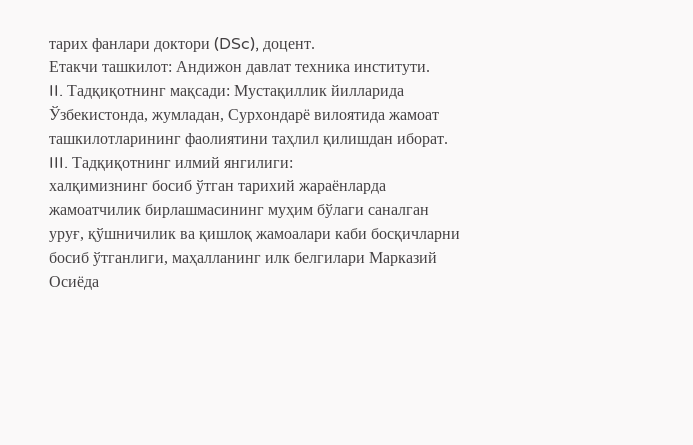тарих фанлари доктори (DSc), доцент.
Етакчи ташкилот: Андижон давлат техника институти.
II. Тадқиқотнинг мақсади: Мустақиллик йилларида Ўзбекистонда, жумладан, Сурхондарё вилоятида жамоат ташкилотларининг фаолиятини таҳлил қилишдан иборат.
III. Тадқиқотнинг илмий янгилиги:
халқимизнинг босиб ўтган тарихий жараёнларда жамоатчилик бирлашмасининг муҳим бўлаги саналган уруғ, қўшничилик ва қишлоқ жамоалари каби босқичларни босиб ўтганлиги, маҳалланинг илк белгилари Марказий Осиёда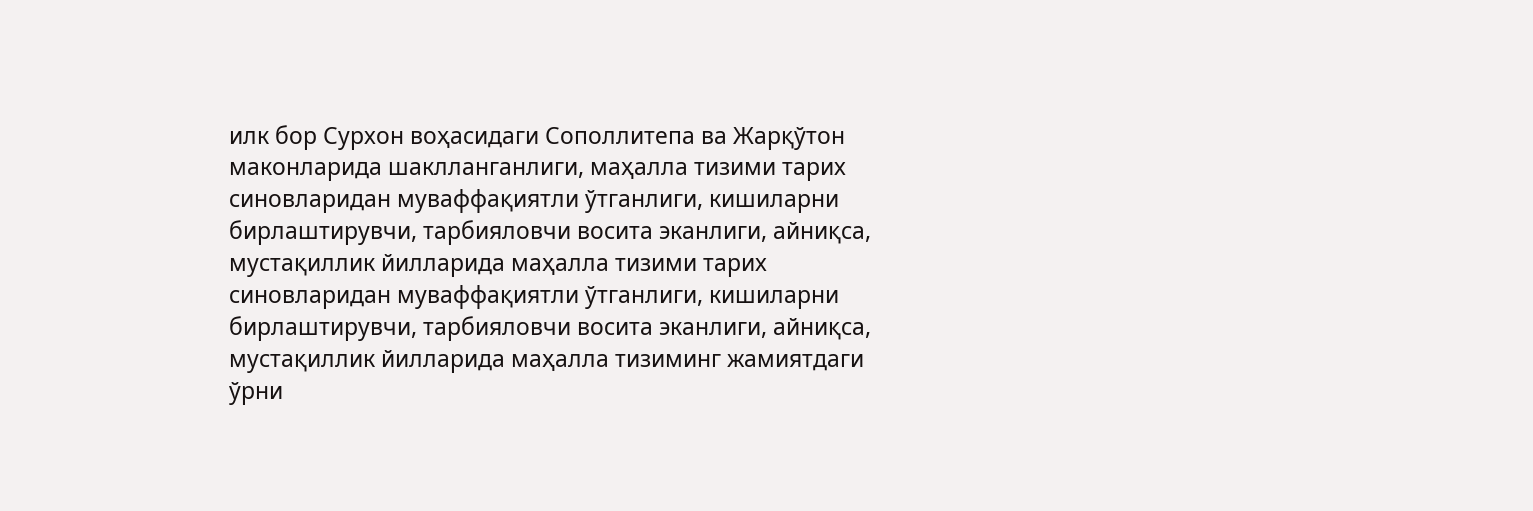илк бор Сурхон воҳасидаги Сополлитепа ва Жарқўтон маконларида шаклланганлиги, маҳалла тизими тарих синовларидан муваффақиятли ўтганлиги, кишиларни бирлаштирувчи, тарбияловчи восита эканлиги, айниқса, мустақиллик йилларида маҳалла тизими тарих синовларидан муваффақиятли ўтганлиги, кишиларни бирлаштирувчи, тарбияловчи восита эканлиги, айниқса, мустақиллик йилларида маҳалла тизиминг жамиятдаги ўрни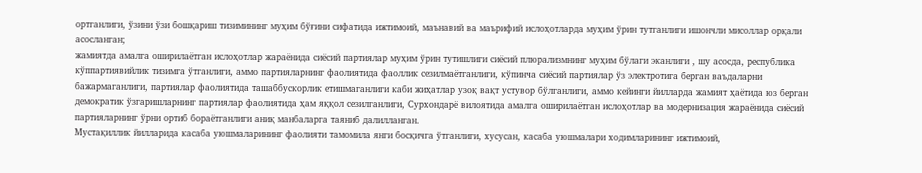ортганлиги, ўзини ўзи бошқариш тизимининг муҳим бўғини сифатида ижтимоий, маънавий ва маърифий ислоҳотларда муҳим ўрин тутганлиги ишончли мисоллар орқали асосланган;
жамиятда амалга оширилаётган ислоҳотлар жараёнида сиёсий партиялар муҳим ўрин тутишлиги сиёсий плюрализмнинг муҳим бўлаги эканлиги , шу асосда, республика кўппартиявийлик тизимга ўтганлиги, аммо партияларнинг фаолиятида фаоллик сезилмаётганлиги, кўпинча сиёсий партиялар ўз электротига берган ваъдаларни бажармаганлиги, партиялар фаолиятида ташаббускорлик етишмаганлиги каби жиҳатлар узоқ вақт устувор бўлганлиги, аммо кейинги йилларда жамият ҳаётида юз берган демократик ўзгаришларнинг партиялар фаолиятида ҳам яққол сезилганлиги, Сурхондарё вилоятида амалга оширилаётган ислоҳотлар ва модернизация жараёнида сиёсий партияларнинг ўрни ортиб бораётганлиги аниқ манбаларга таяниб далилланган.
Мустақиллик йилларида касаба уюшмаларининг фаолияти тамомила янги босқичга ўтганлиги, хусусан, касаба уюшмалари ходимларининг ижтимоий,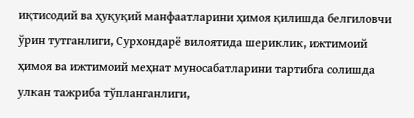иқтисодий ва ҳуқуқий манфаатларини ҳимоя қилишда белгиловчи ўрин тутганлиги, Сурхондарё вилоятида шериклик, ижтимоий ҳимоя ва ижтимоий меҳнат муносабатларини тартибга солишда улкан тажриба тўпланганлиги,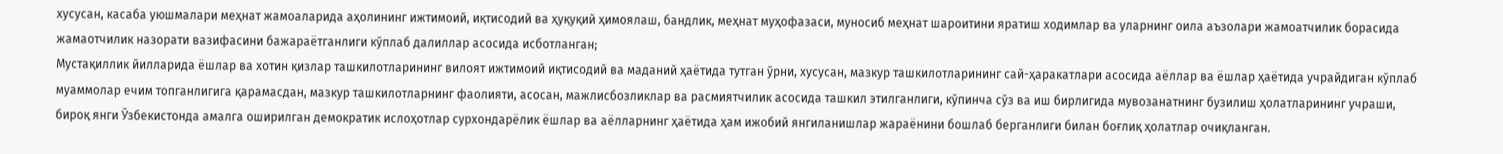хусусан, касаба уюшмалари меҳнат жамоаларида аҳолининг ижтимоий, иқтисодий ва ҳуқуқий ҳимоялаш, бандлик, меҳнат муҳофазаси, муносиб меҳнат шароитини яратиш ходимлар ва уларнинг оила аъзолари жамоатчилик борасида жамаотчилик назорати вазифасини бажараётганлиги кўплаб далиллар асосида исботланган;
Мустақиллик йилларида ёшлар ва хотин қизлар ташкилотларининг вилоят ижтимоий иқтисодий ва маданий ҳаётида тутган ўрни, хусусан, мазкур ташкилотларининг сай-ҳаракатлари асосида аёллар ва ёшлар ҳаётида учрайдиган кўплаб муаммолар ечим топганлигига қарамасдан, мазкур ташкилотларнинг фаолияти, асосан, мажлисбозликлар ва расмиятчилик асосида ташкил этилганлиги, кўпинча сўз ва иш бирлигида мувозанатнинг бузилиш ҳолатларининг учраши, бироқ янги Ўзбекистонда амалга оширилган демократик ислоҳотлар сурхондарёлик ёшлар ва аёлларнинг ҳаётида ҳам ижобий янгиланишлар жараёнини бошлаб берганлиги билан боғлиқ ҳолатлар очиқланган.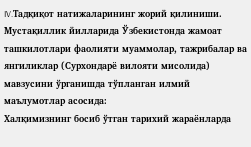IV.Тадқиқот натижаларининг жорий қилиниши.
Мустақиллик йилларида Ўзбекистонда жамоат ташкилотлари фаолияти муаммолар, тажрибалар ва янгиликлар (Сурхондарё вилояти мисолида) мавзусини ўрганишда тўпланган илмий маълумотлар асосида:
Халқимизнинг босиб ўтган тарихий жараёнларда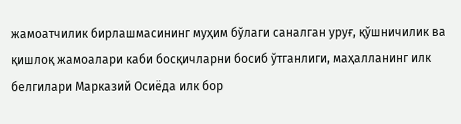жамоатчилик бирлашмасининг муҳим бўлаги саналган уруғ, қўшничилик ва қишлоқ жамоалари каби босқичларни босиб ўтганлиги, маҳалланинг илк белгилари Марказий Осиёда илк бор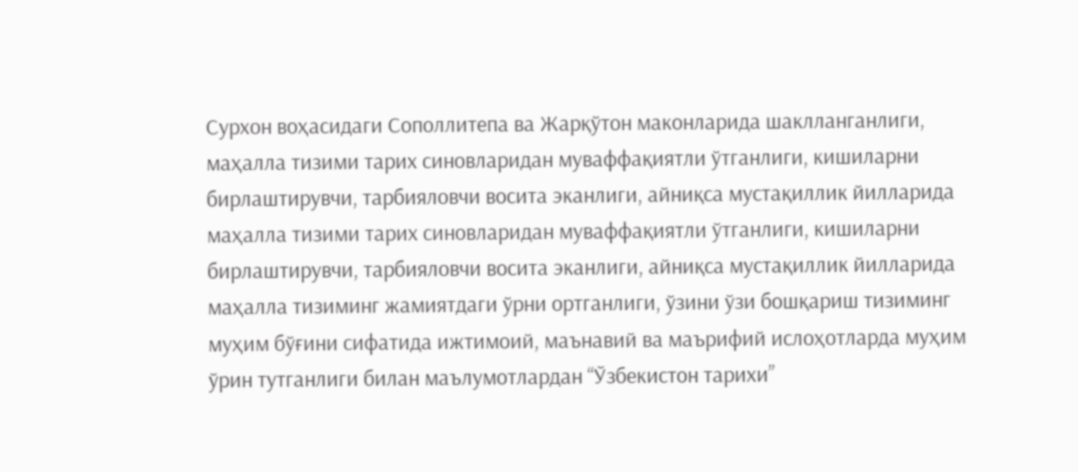Сурхон воҳасидаги Сополлитепа ва Жарқўтон маконларида шаклланганлиги, маҳалла тизими тарих синовларидан муваффақиятли ўтганлиги, кишиларни бирлаштирувчи, тарбияловчи восита эканлиги, айниқса мустақиллик йилларида маҳалла тизими тарих синовларидан муваффақиятли ўтганлиги, кишиларни бирлаштирувчи, тарбияловчи восита эканлиги, айниқса мустақиллик йилларида маҳалла тизиминг жамиятдаги ўрни ортганлиги, ўзини ўзи бошқариш тизиминг муҳим бўғини сифатида ижтимоий, маънавий ва маърифий ислоҳотларда муҳим ўрин тутганлиги билан маълумотлардан “Ўзбекистон тарихи”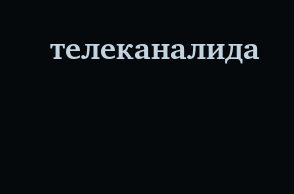телеканалида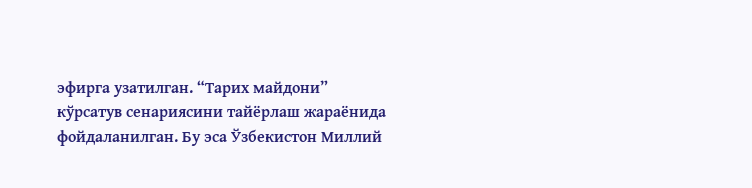эфирга узатилган. “Тарих майдони” кўрсатув сенариясини тайёрлаш жараёнида фойдаланилган. Бу эса Ўзбекистон Миллий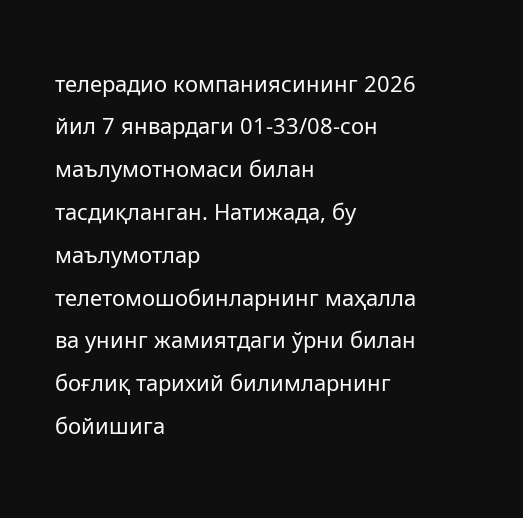телерадио компаниясининг 2026 йил 7 январдаги 01-33/08-сон маълумотномаси билан тасдиқланган. Натижада, бу маълумотлар телетомошобинларнинг маҳалла ва унинг жамиятдаги ўрни билан боғлиқ тарихий билимларнинг бойишига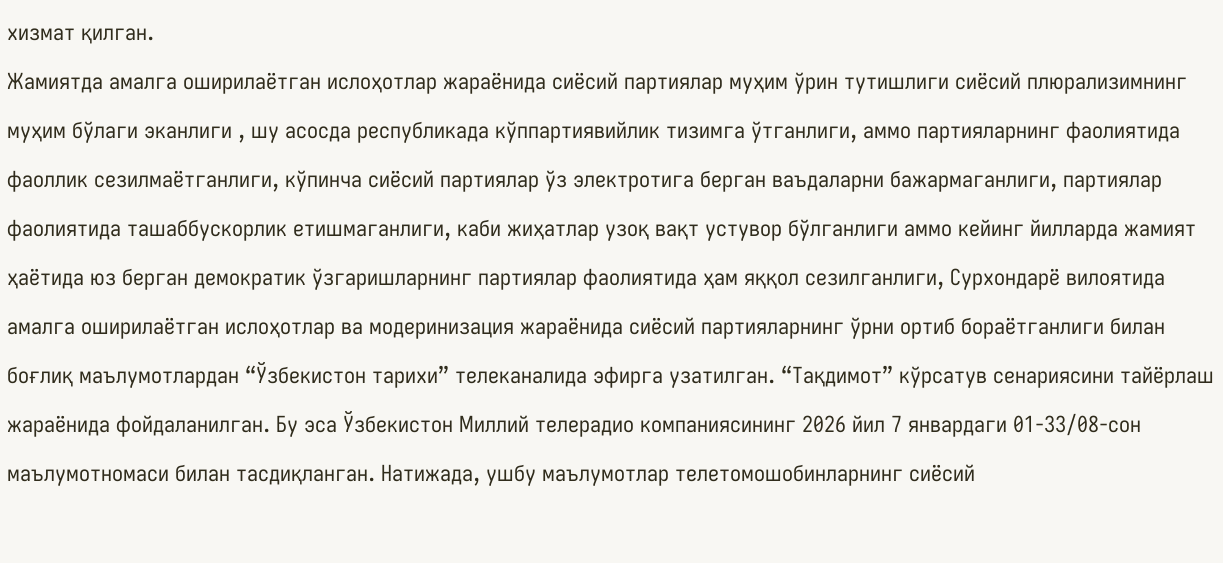хизмат қилган.
Жамиятда амалга оширилаётган ислоҳотлар жараёнида сиёсий партиялар муҳим ўрин тутишлиги сиёсий плюрализимнинг муҳим бўлаги эканлиги , шу асосда республикада кўппартиявийлик тизимга ўтганлиги, аммо партияларнинг фаолиятида фаоллик сезилмаётганлиги, кўпинча сиёсий партиялар ўз электротига берган ваъдаларни бажармаганлиги, партиялар фаолиятида ташаббускорлик етишмаганлиги, каби жиҳатлар узоқ вақт устувор бўлганлиги аммо кейинг йилларда жамият ҳаётида юз берган демократик ўзгаришларнинг партиялар фаолиятида ҳам яққол сезилганлиги, Сурхондарё вилоятида амалга оширилаётган ислоҳотлар ва модеринизация жараёнида сиёсий партияларнинг ўрни ортиб бораётганлиги билан боғлиқ маълумотлардан “Ўзбекистон тарихи” телеканалида эфирга узатилган. “Тақдимот” кўрсатув сенариясини тайёрлаш жараёнида фойдаланилган. Бу эса Ўзбекистон Миллий телерадио компаниясининг 2026 йил 7 январдаги 01-33/08-сон маълумотномаси билан тасдиқланган. Натижада, ушбу маълумотлар телетомошобинларнинг сиёсий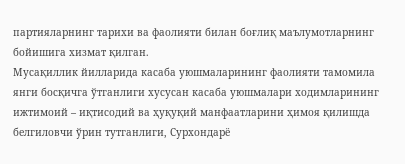партияларнинг тарихи ва фаолияти билан боғлиқ маълумотларнинг бойишига хизмат қилган.
Мусақиллик йилларида касаба уюшмаларининг фаолияти тамомила янги босқичга ўтганлиги хусусан касаба уюшмалари ходимларининг ижтимоий – иқтисодий ва ҳуқуқий манфаатларини ҳимоя қилишда белгиловчи ўрин тутганлиги, Сурхондарё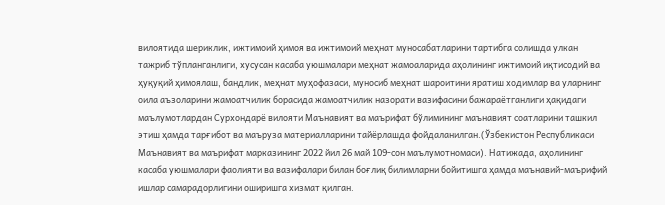вилоятида шериклик, ижтимоий ҳимоя ва ижтимоий меҳнат муносабатларини тартибга солишда улкан тажриб тўпланганлиги, хусусан касаба уюшмалари меҳнат жамоаларида аҳолининг ижтимоий иқтисодий ва ҳуқуқий ҳимоялаш, бандлик, меҳнат муҳофазаси, муносиб меҳнат шароитини яратиш ходимлар ва уларнинг оила аъзоларини жамоатчилик борасида жамоатчилик назорати вазифасини бажараётганлиги ҳақидаги маълумотлардан Сурхондарё вилояти Маънавият ва маърифат бўлимининг маънавият соатларини ташкил этиш ҳамда тарғибот ва маъруза материалларини тайёрлашда фойдаланилган.(Ўзбекистон Республикаси Маънавият ва маърифат марказининг 2022 йил 26 май 109-сон маълумотномаси). Натижада, аҳолининг касаба уюшмалари фаолияти ва вазифалари билан боғлиқ билимларни бойитишга ҳамда маънавий-маърифий ишлар самарадорлигини оширишга хизмат қилган.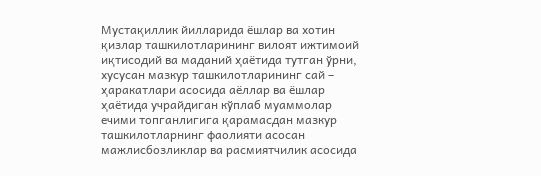Мустақиллик йилларида ёшлар ва хотин қизлар ташкилотларининг вилоят ижтимоий иқтисодий ва маданий ҳаётида тутган ўрни, хусусан мазкур ташкилотларининг сай – ҳаракатлари асосида аёллар ва ёшлар ҳаётида учрайдиган кўплаб муаммолар ечими топганлигига қарамасдан мазкур ташкилотларнинг фаолияти асосан мажлисбозликлар ва расмиятчилик асосида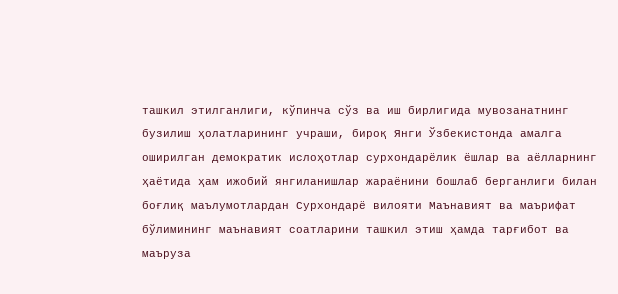ташкил этилганлиги, кўпинча сўз ва иш бирлигида мувозанатнинг бузилиш ҳолатларининг учраши, бироқ Янги Ўзбекистонда амалга оширилган демократик ислоҳотлар сурхондарёлик ёшлар ва аёлларнинг ҳаётида ҳам ижобий янгиланишлар жараёнини бошлаб берганлиги билан боғлиқ маълумотлардан Сурхондарё вилояти Маънавият ва маърифат бўлимининг маънавият соатларини ташкил этиш ҳамда тарғибот ва маъруза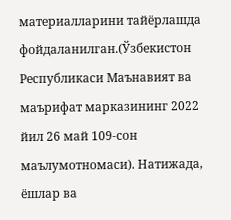материалларини тайёрлашда фойдаланилган.(Ўзбекистон Республикаси Маънавият ва маърифат марказининг 2022 йил 26 май 109-сон маълумотномаси). Натижада, ёшлар ва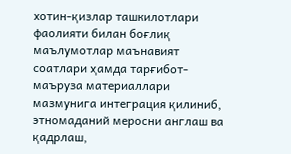хотин-қизлар ташкилотлари фаолияти билан боғлиқ маълумотлар маънавият соатлари ҳамда тарғибот-маъруза материаллари мазмунига интеграция қилиниб, этномаданий меросни англаш ва қадрлаш,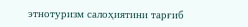этнотуризм салоҳиятини тарғиб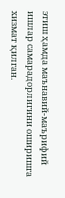этиш ҳамда маънавий-маърифий ишлар самарадорлигини оширишга хизмат қилган.